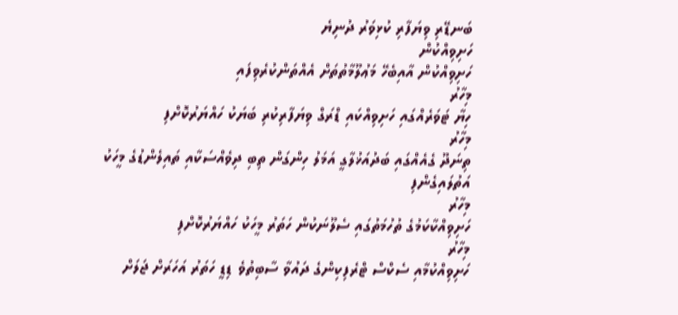ބަނޑޭރި ވިޔަފާރި ކުޅިވަރު ދުނިޔެ
ހަށިވިއްކުން
ހަށިވިއްކުން އާއިބެހޭ މަޢުލޫމާތުތަށް އެއްތަންކުރެވިފައި
މިހާރު
ހިޔާ ޓަވަރެއްގައި ހަށިވިއްކައި ޑްރަގް ވިޔަފާރިކުރި ބަޔަކު ހައްޔަރުކޮށްފި
މިހާރު
ތިނަދޫ ގެއެއްގައި ބަދުއަޚުލާގީ އަމަލު ހިންގަން ތިބި ދިވެއްސަކާއި ތައިލެންޑުގެ މީހަކު އަތުލައިގެންފި
މިހާރު
ހަށިވިއްކާކަމުގެ ތުހުމަތުގައި ސެލޫނަކުން ހަތަރު މީހަކު ހައްޔަރުކޮށްފި
މިހާރު
ހަށިވިއްކުމާއި ސެކްސް ޓްރެފިކިންގެ ދައުވާ ސާބިތުވެ ޑިޑީ ހަތަރު އަހަރަށް ޖަލަށް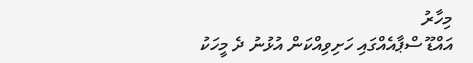މިހާރު
އައްޑޫ ސްޕާއެއްގައި ހަށިވިއްކަން އުޅުނު ދެ މީހަކު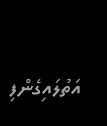އަތުލައިގެންފި